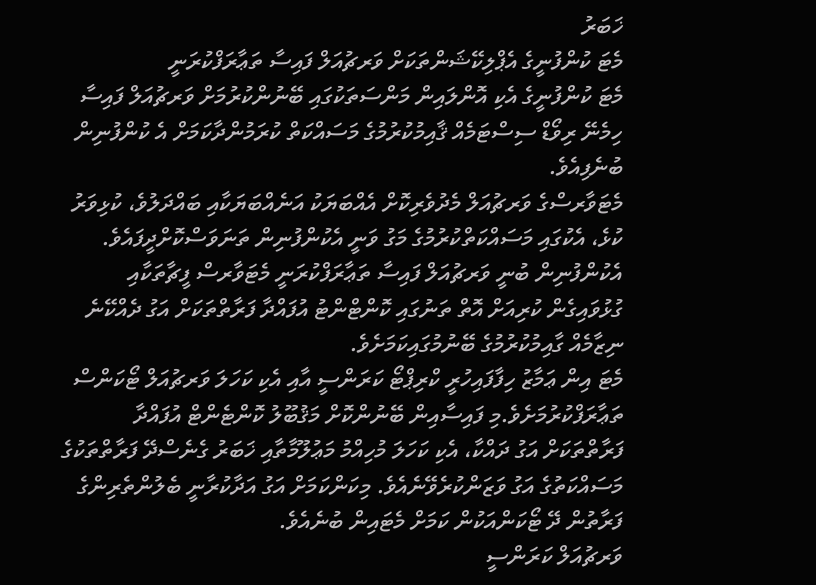ޚަބަރު
މެޓަ ކުންފުނީގެ އެޕްލިކޭޝަންތަކަށް ވަރޗުއަލް ފައިސާ ތަޢާރަފްކުރަނީ
މެޓަ ކުންފުނީގެ އެކި އޮންލައިން މަންސަތަކުގައި ބޭނުންކުރުމަށް ވަރޗުއަލް ފައިސާ ހިމެނޭ ރިވޯޑް ސިސްޓަމެއް ޤާއިމުކުރުމުގެ މަސައްކަތް ކުރަމުންދާކަމަށް އެ ކުންފުނިން ބުނެފިއެވެ.
މެޓަވާރސްގެ ވަރޗުއަލް މެދުވެރިކޮށް އެއްބަޔަކު އަނެއްބަޔަކާއި ބައްދަލުވެ، ކުޅިވަރު ކުޅެ، އެކުގައި މަސައްކަތްކުރުމުގެ މަގު ވަނީ އެކުންފުނިން ތަނަވަސްކޮށްދީފައެވެ. އެކުންފުނިން ބުނީ ވަރޗުއަލް ފައިސާ ތަޢާރަފްކުރަނީ މެޓަވާރސް ފީޗާތަކާއި ގުޅުވައިގެން ކުރިއަށް އޮތް ތަނުގައި ކޮންޓްންޓު އުފައްދާ ފަރާތްތަކަށް އަގު ދެއްކޭނެ ނިޒާމެއް ގާއިމުކުރުމުގެ ބޭނުމުގައިކަމަށެވެ.
މެޓަ އިން ޢަމާޒު ހިފާފައިހުރީ ކްރިޕްޓޯ ކަރަންސީ އާއި އެކި ކަހަލަ ވަރޗުއަލް ޓޯކަންސް ތަޢާރަފްކުރުމަށެވެ.މި ފައިސާއިން ބޭނުންކޮށް މަޤުބޫލު ކޮންޓެންޓް އުފައްދާ ފަރާތްތަކަށް އަގު ދައްކާ، އެކި ކަހަލަ މުހިއްމު މަޢުލޫމާތާއި ޚަބަރު ގެނެސްދޭ ފަރާތްތަކުގެ މަސައްކަތުގެ އަގު ވަޒަންކުރެވޭނެއެވެ. މިކަންކަމަށް އަގު އަދާކުރާނީ ބެލުންތެރިންގެ ފަރާތުން ދޭ ޓޯކަންއަކުން ކަމަށް މެޓައިން ބުނެއެވެ.
ވަރޗުއަލް ކަރަންސީ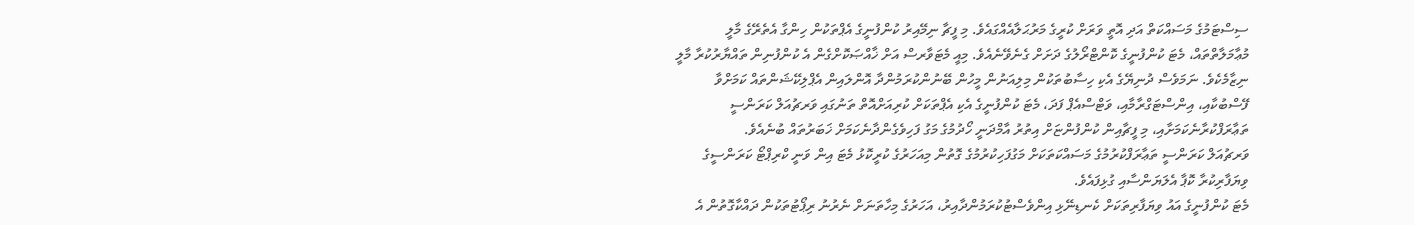ސިސްޓަމުގެ މަސައްކަތް އަދި އޮތީ ވަރަށް ކުރީގެ މަރުޙަލާއެއްގައެވެ. މި ފީޗާ ނިމޭއިރު ކުންފުނީގެ އެޕްތަކުން ހިންގާ އެތެރޭގެ މާލީ މުޢާމަލާތްތައް، މެޓަ ކުންފުނީގެ ކޮންޓްރޯލުގެ ދަށަށް ގެނެވޭނެއެވެ. މިއީ މެޓަވާރސް އަށް ޚާއްޞަކޮށްގެން އެ ކުންފުނިން ތައްޔާރުކުރާ މާލީ ނިޒާމެކެވެ. ނަމަވެސް ދުނިޔޭގެ އެކި ހިސާބުތަކުން މިލިއަނުން މީހުން ބޭނުންކުރަމުންދާ އޮންލައިން އެޕްލިކޭޝަންތައް ކަމަށްވާ ފޭސްބުކާއި، އިންސްޓަގްރާމާއި، ވަޓްސްއެޕް ފަދަ، މެޓަ ކުންފުނީގެ އެކި އެޕްތަކަށް ކުރިއަށްއޮތް ތަނުގައި ވަރޗުއަލް ކަރަންސީ ތަޢާރަފްކުރާނެކަމަށާއި، މި ފީޗާއިން ކުންފުންޏަށް އިތުރު އާމްދަނީ ހޯދުމުގެ މަގު ފަހިވެގެންދާނެކަމަށް ޚަބަރުތައް ބުނެއެވެ.
ވަރޗުއަލް ކަރަންސީ ތަޢާރަފްކުރުމުގެ މަސައްކަތަކަށް މަގުފަހިކުރުމުގެ ގޮތުން މިއަހަރުގެ ކުރީކޮޅު މެޓަ އިން ވަނީ ކްރިޕްޓޯ ކަރަންސީގެ ވިޔަފާރިކުރާ ކޮޕާ އެލަޔަންސާއި ގުޅިފައެވެ.
މެޓަ ކުންފުނީގެ އައު ވިޔަފާރިތަކަށް ކެނޑިނޭޅި އިންވެސްޓުކުރަމުންދާއިރު، އަހަރުގެ މިހާތަނަށް ނެރުނު ރިޕޯޓުތަކުން ދައްކާގޮތުން އެ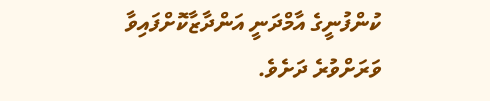ކުންފުނީގެ އާމްދަނީ އަންދާޒާކޮށްފައިވާ ވަރަށްވުރެ ދަށެވެ.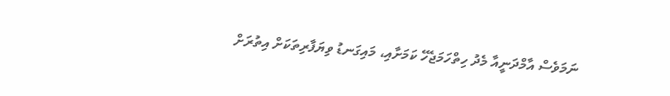ނަމަވެސް އާމްދަނީއާ މެދު ހިތްހަމަޖެހޭ ކަމަށާއި، މައިގަނޑު ވިޔަފާރިތަކަށް އިތުރަށް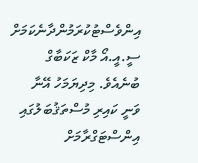އިންވެސްޓުކުރަމުންދާނެކަމަށް ސީ.އީ.އޯ މާކް ޒަކަބާގް ބުނެއެވެ. މިދިޔަމަހު އޭނާ ވަނީ ކައިރި މުސްތަޤުބަލުގައި އިންސްޓަގްރާމަށް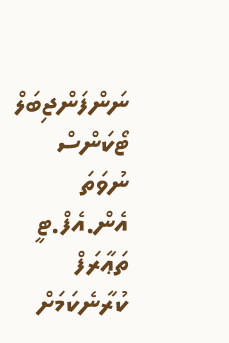ނަންފަންޖިބަލް ޓޯކަންސް ނުވަތަ އެން.އެފް.ޓީ ތަޢާރަފް ކުރާނެކަމަށް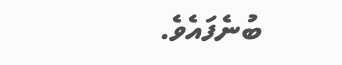ބުނެފައެވެ.